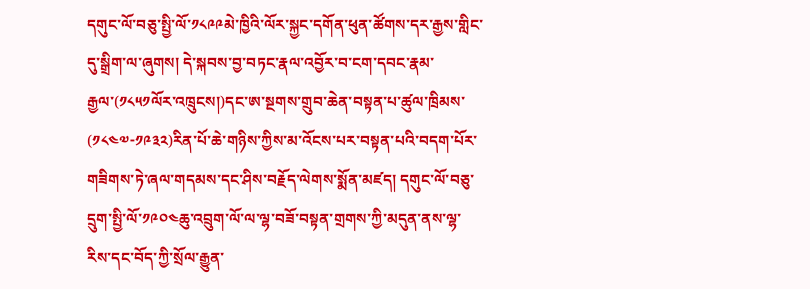དགུང་ལོ་བཅུ་སྤྱི་ལོ་༡༨༩༩མེ་ཁྱིའི་ལོར་སྐྱང་དགོན་ཕུན་ཚོགས་དར་རྒྱས་གླིང་དུ་སྒྲིག་ལ་ཞུགས། དེ་སྐབས་བྱ་བཏང་རྣལ་འབྱོར་བ་ངག་དབང་རྣམ་རྒྱལ་(༡༨༥༡ལོར་འཁྲུངས།)དང་ཨ་སྔགས་གྲུབ་ཆེན་བསྟན་པ་ཚུལ་ཁྲིམས་ (༡༨༤༧-༡༩༣༢)རིན་པོ་ཆེ་གཉིས་ཀྱིས་མ་འོངས་པར་བསྟན་པའི་བདག་པོར་གཟིགས་ཏེ་ཞལ་གདམས་དང་ཤིས་བརྗོད་ལེགས་སྨོན་མཛད། དགུང་ལོ་བཅུ་དྲུག་སྤྱི་ལོ་༡༩༠༤ཆུ་འབྲུག་ལོ་ལ་ལྷ་བཟོ་བསྟན་གྲགས་ཀྱི་མདུན་ནས་ལྷ་རིས་དང་བོད་ཀྱི་སྲོལ་རྒྱུན་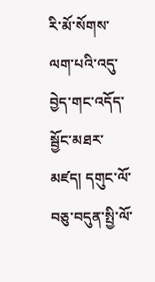རི་མོ་སོགས་ལག་པའི་འདུ་བྱེད་གང་འདོད་སྦྱོང་མཐར་མཛད། དགུང་ལོ་བཅུ་བདུན་སྤྱི་ལོ་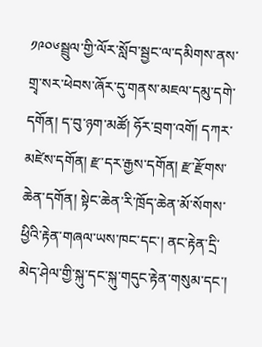༡༩༠༦སྦྲུལ་གྱི་ལོར་སློབ་སྦྱང་ལ་དམིགས་ནས་གྲྭ་སར་ཕེབས་ཞོར་དུ་གནས་མཇལ་དམུ་དགེ་དགོན། ད་བུ་ཉག་མཚོ། ཧོར་བྲག་འགོ། དཀར་མཛེས་དགོན། རྫ་དར་རྒྱས་དགོན། རྫ་རྫོགས་ཆེན་དགོན། སྟེང་ཆེན་རི་ཁྲོད་ཆེན་མོ་སོགས་ཕྱིའི་རྟེན་གཞལ་ཡས་ཁང་དང་། ནང་རྟེན་དྲི་མེད་ཤེལ་གྱི་སྐུ་དང་སྐུ་གདུང་རྟེན་གསུམ་དང་།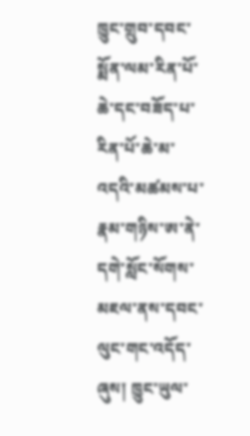ཁྱུང་གྲུབ་དབང་སྨོན་ལམ་རིན་པོ་ཆེ་དང་བཟོད་པ་རིན་པོ་ཆེ་མ་འདའི་མཚམས་པ་རྣམ་གཉིས་ཨ་ནེ་དགེ་སློང་སོགས་མཇལ་ནས་དབང་ལུང་གང་འདོད་ཞུས། ཁྱུང་ཡུལ་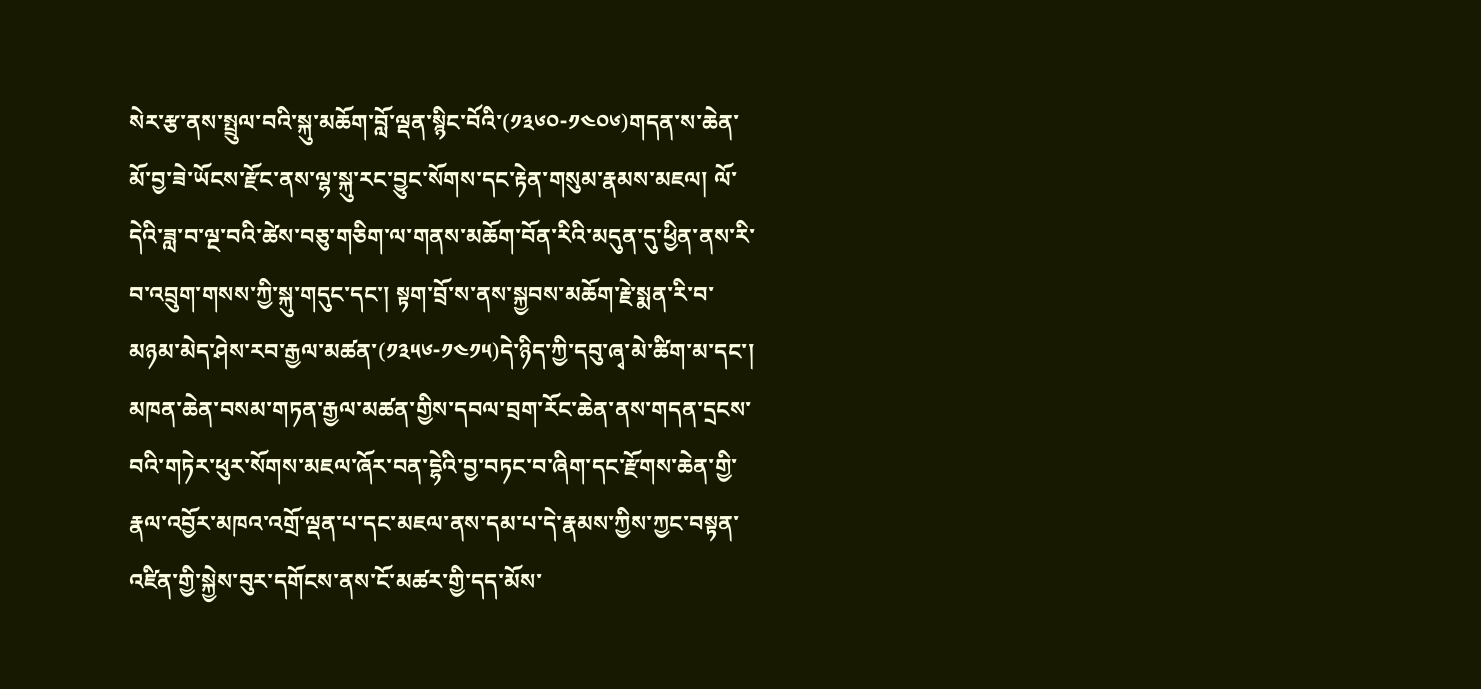སེར་རྩ་ནས་སྤྲུལ་བའི་སྐུ་མཆོག་བློ་ལྡན་སྙིང་བོའི་(༡༣༦༠-༡༤༠༦)གདན་ས་ཆེན་མོ་བྱ་ཟེ་ཡོངས་རྫོང་ནས་ལྷ་སྐུ་རང་བྱུང་སོགས་དང་རྟེན་གསུམ་རྣམས་མཇལ། ལོ་དེའི་ཟླ་བ་ལྔ་བའི་ཚེས་བཅུ་གཅིག་ལ་གནས་མཆོག་བོན་རིའི་མདུན་དུ་ཕྱིན་ནས་རི་བ་འབྲུག་གསས་ཀྱི་སྐུ་གདུང་དང་། སྟག་བྲོ་ས་ནས་སྐྱབས་མཆོག་རྗེ་སྨན་རི་བ་མཉམ་མེད་ཤེས་རབ་རྒྱལ་མཚན་(༡༣༥༦-༡༤༡༥)དེ་ཉིད་ཀྱི་དབུ་ཞྭ་མེ་ཚིག་མ་དང་། མཁན་ཆེན་བསམ་གཏན་རྒྱལ་མཚན་གྱིས་དབལ་བྲག་རོང་ཆེན་ནས་གདན་དྲངས་བའི་གཏེར་ཕུར་སོགས་མཇལ་ཞོར་བན་དྷེའི་བྱ་བཏང་བ་ཞིག་དང་རྫོགས་ཆེན་གྱི་རྣལ་འབྱོར་མཁའ་འགྲོ་ལྡན་པ་དང་མཇལ་ནས་དམ་པ་དེ་རྣམས་ཀྱིས་ཀྱང་བསྟན་འཛིན་གྱི་སྐྱེས་བུར་དགོངས་ནས་ངོ་མཚར་གྱི་དད་མོས་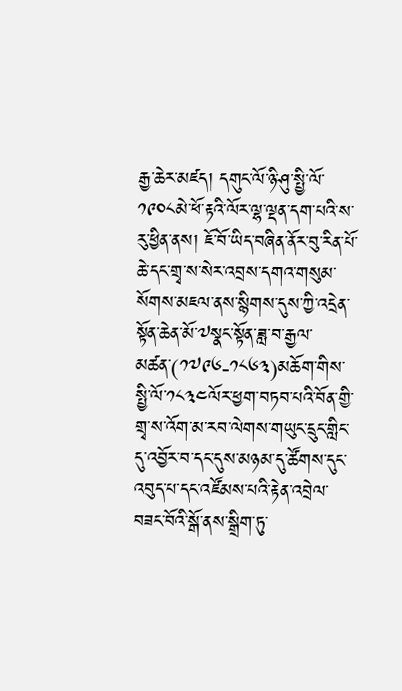རྒྱ་ཆེར་མཛད། དགུང་ལོ་ཉི་ཤུ་སྤྱི་ལོ་༡༩༠༨མེ་ཕོ་རྟའི་ལོར་ལྷ་ལྡན་དག་པའི་ས་རུ་ཕྱིན་ནས། ཇོ་བོ་ཡིད་བཞིན་ནོར་བུ་རིན་པོ་ཆེ་དང་གྲྭ་ས་སེར་འབྲས་དགའ་གསུམ་སོགས་མཇལ་ནས་སྙིགས་དུས་ཀྱི་འདྲེན་སྟོན་ཆེན་མོ་༧སྣང་སྟོན་ཟླ་བ་རྒྱལ་མཚན་(༡༧༩༦-༡༨༦༣)མཆོག་གིས་སྤྱི་ལོ་༡༨༣༤ལོར་ཕྱག་བཏབ་པའི་བོན་གྱི་གྲྭ་ས་འོག་མ་རབ་ལེགས་གཡུང་དྲུང་གླིང་དུ་འབྱོར་བ་དང་དུས་མཉམ་དུ་ཚོགས་དུང་འབུད་པ་དང་འཛོམས་པའི་རྟེན་འབྲེལ་བཟང་བོའི་སྒོ་ནས་སྒྲིག་ཏུ་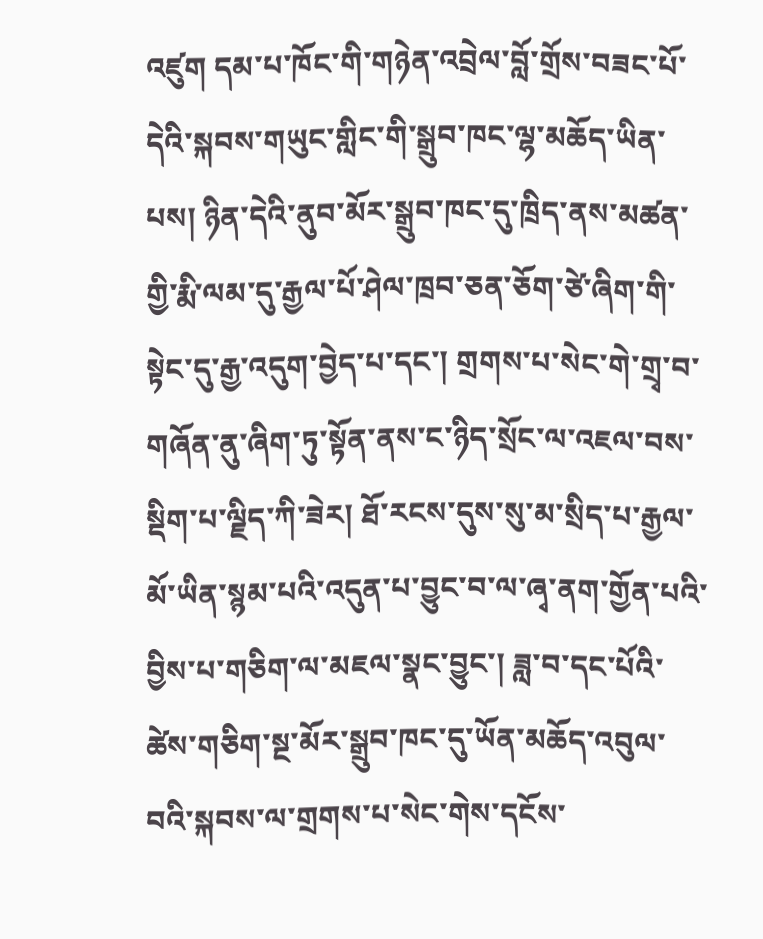འཛུག དམ་པ་ཁོང་གི་གཉེན་འབྲེལ་བློ་གྲོས་བཟང་པོ་དེའི་སྐབས་གཡུང་གླིང་གི་སྒྲུབ་ཁང་ལྷ་མཆོད་ཡིན་པས། ཉིན་དེའི་ནུབ་མོར་སྒྲུབ་ཁང་དུ་ཁྲིད་ནས་མཚན་གྱི་རྨི་ལམ་དུ་རྒྱལ་པོ་ཤེལ་ཁྲབ་ཅན་ཅོག་ཙེ་ཞིག་གི་སྟེང་དུ་རྒྱ་འདུག་བྱེད་པ་དང་། གྲགས་པ་སེང་གེ་གྲྭ་བ་གཞོན་ནུ་ཞིག་ཏུ་སྟོན་ནས་ང་ཉིད་སྲོང་ལ་འཇལ་བས་སྡིག་པ་ལྗིད་ཀི་ཟེར། ཐོ་རངས་དུས་སུ་མ་སྲིད་པ་རྒྱལ་མོ་ཡིན་སྙམ་པའི་འདུན་པ་བྱུང་བ་ལ་ཞྭ་ནག་གྱོན་པའི་བྱིས་པ་གཅིག་ལ་མཇལ་སྣང་བྱུང་། ཟླ་བ་དང་པོའི་ཚེས་གཅིག་སྔ་མོར་སྒྲུབ་ཁང་དུ་ཡོན་མཆོད་འབུལ་བའི་སྐབས་ལ་གྲགས་པ་སེང་གེས་དངོས་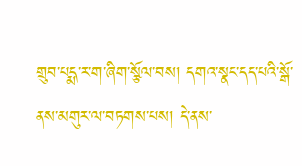གྲུབ་པདྨ་ར་ག་ཞིག་སྩོལ་བས། དགའ་སྣང་དད་པའི་སྒོ་ནས་མགུར་ལ་བཏགས་པས། དེ་ནས་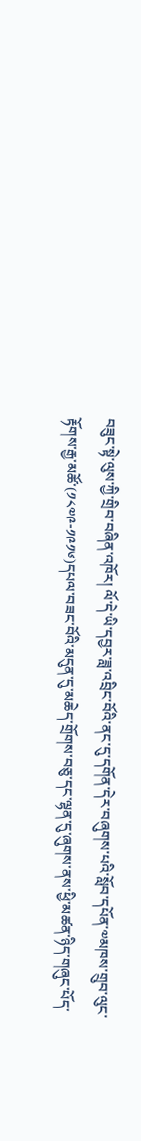བཟུང་སྟེ་ལུས་ཀྱི་གྲིབ་བཞིན་འཁོར། ལོ་དེ་ཡི་དབྱར་ཟླ་འབྲིང་བོའི་ནང་དུ་དགོན་དེར་བཞུགས་པའི་སློབ་དཔོན་༧མཁས་གྲུབ་ལུང་རྟོགས་རྒྱ་མཚོ་(༡༨༧༩-༡༩༡༦)དཔལ་བཟང་བོའི་མདུན་དུ་མཆེད་གྲོགས་བཅུ་དང་ལྷན་དུ་ཞུགས་ནས་ཕྱི་མཚན་ཉིད་གཞུང་པོད་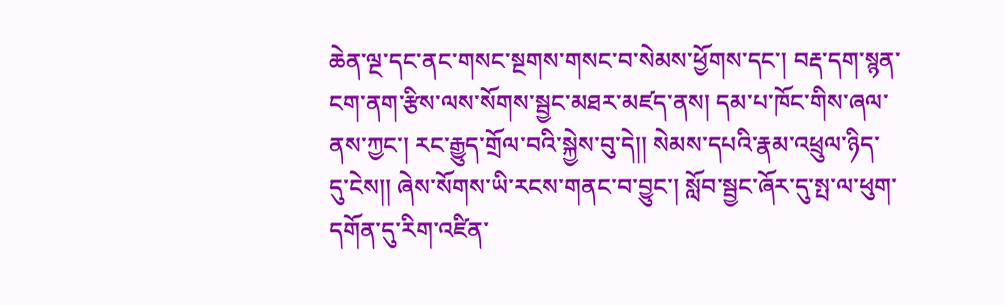ཆེན་ལྔ་དང་ནང་གསང་སྔགས་གསང་བ་སེམས་ཕྱོགས་དང་། བརྡ་དག་སྙན་ངག་ནག་རྩིས་ལས་སོགས་སྦྱང་མཐར་མཛད་ནས། དམ་པ་ཁོང་གིས་ཞལ་ནས་ཀྱང་། རང་རྒྱུད་གྲོལ་བའི་སྐྱེས་བུ་དེ།། སེམས་དཔའི་རྣམ་འཕྲུལ་ཉིད་དུ་ངེས།། ཞེས་སོགས་ཡི་རངས་གནང་བ་བྱུང་། སློབ་སྦྱང་ཞོར་དུ་སྤ་ལ་ཕུག་དགོན་དུ་རིག་འཛིན་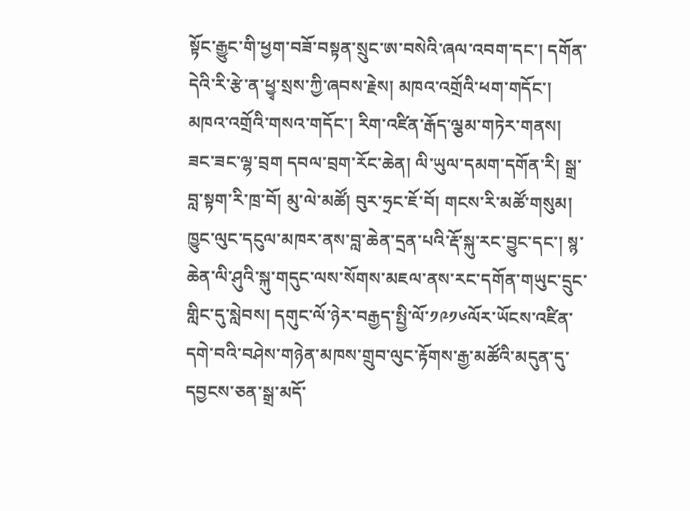སྟོང་རྒྱུང་གི་ཕྱག་བཟོ་བསྟན་སྲུང་ཨ་བསེའི་ཞལ་འབག་དང་། དགོན་དེའི་རི་རྩེ་ན་ཕྱྭ་སྲས་ཀྱི་ཞབས་རྗེས། མཁའ་འགྲོའི་ཕག་གདོང་། མཁའ་འགྲོའི་གསའ་གདོང་། རིག་འཛིན་རྒོད་ལྕམ་གཏེར་གནས། ཟང་ཟང་ལྷ་བྲག དབལ་བྲག་རོང་ཆེན། ལི་ཡུལ་དམག་དགོན་རི། སྒྲ་བླ་སྟག་རི་ཁྲ་བོ། མུ་ལེ་མཚོ། བུར་ཧྲང་ཇོ་བོ། གངས་རི་མཚོ་གསུམ། ཁྱུང་ལུང་དངུལ་མཁར་ནས་བླ་ཆེན་དྲན་པའི་རྡོ་སྐུ་རང་བྱུང་དང་། སྙ་ཆེན་ལི་ཤུའི་སྐུ་གདུང་ལས་སོགས་མཇལ་ནས་རང་དགོན་གཡུང་དྲུང་གླིང་དུ་སླེབས། དགུང་ལོ་ཉེར་བརྒྱད་སྤྱི་ལོ་༡༩༡༦ལོར་ཡོངས་འཛིན་དགེ་བའི་བཤེས་གཉེན་མཁས་གྲུབ་ལུང་རྟོགས་རྒྱ་མཚོའི་མདུན་དུ་དབྱངས་ཅན་སྒྲ་མདོ་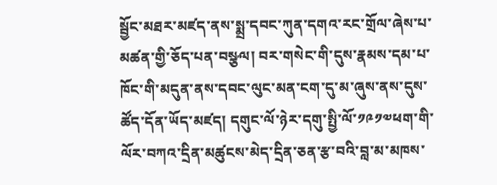སྦྱོང་མཐར་མཛད་ནས་སྨྲ་དབང་ཀུན་དགའ་རང་གྲོལ་ཞེས་པ་མཚན་གྱི་ཅོད་པན་བསྩལ། བར་གསེང་གི་དུས་རྣམས་དམ་པ་ཁོང་གི་མདུན་ནས་དབང་ལུང་མན་ངག་དུ་མ་ཞུས་ནས་དུས་ཚོད་དོན་ཡོད་མཛད། དགུང་ལོ་ཉེར་དགུ་སྤྱི་ལོ་༡༩༡༧ཕག་གི་ལོར་བཀའ་དྲིན་མཚུངས་མེད་དྲིན་ཅན་རྩ་བའི་བླ་མ་མཁས་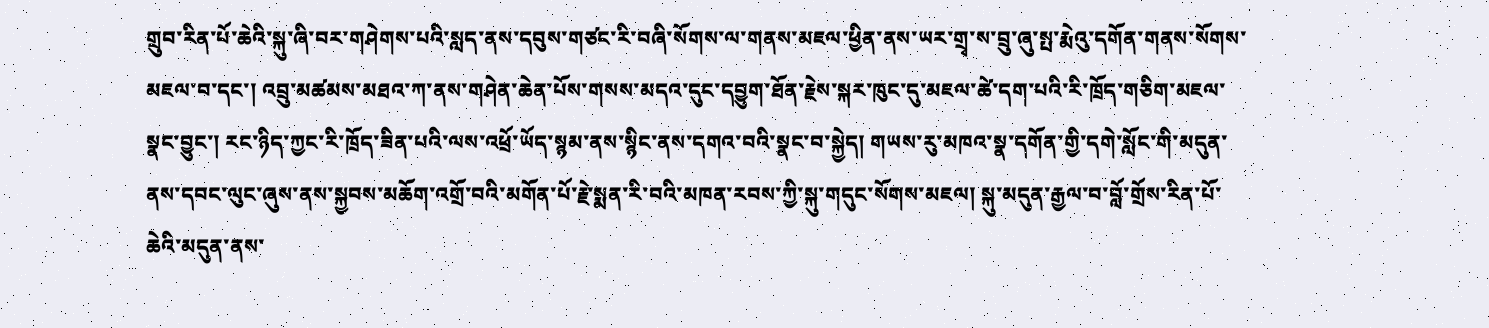གྲུབ་རིན་པོ་ཆེའི་སྐུ་ཞི་བར་གཤེགས་པའི་སླད་ནས་དབུས་གཙང་རི་བཞི་སོགས་ལ་གནས་མཇལ་ཕྱིན་ནས་ཡར་གྲྭ་ས་བྲུ་ཞུ་སྤ་རྨེའུ་དགོན་གནས་སོགས་མཇལ་བ་དང་། འབྲུ་མཚམས་མཐའ་ཀ་ནས་གཤེན་ཆེན་པོས་གསས་མདའ་དུང་དབྱུག་ཐོན་རྗེས་སྐར་ཁུང་དུ་མཇལ་ཚེ་དག་པའི་རི་ཁྲོད་གཅིག་མཇལ་སྣང་བྱུང་། རང་ཉིད་ཀྱང་རི་ཁྲོད་ཟིན་པའི་ལས་འཕྲོ་ཡོད་སྙམ་ནས་སྙིང་ནས་དགའ་བའི་སྣང་བ་སྐྱེད། གཡས་རུ་མཁའ་སྣ་དགོན་གྱི་དགེ་སློང་གི་མདུན་ནས་དབང་ལུང་ཞུས་ནས་སྐྱབས་མཆོག་འགྲོ་བའི་མགོན་པོ་རྗེ་སྨན་རི་བའི་མཁན་རབས་ཀྱི་སྐུ་གདུང་སོགས་མཇལ། སྐུ་མདུན་རྒྱལ་བ་བློ་གྲོས་རིན་པོ་ཆེའི་མདུན་ནས་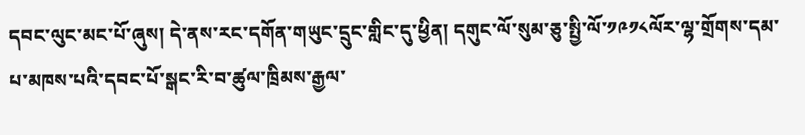དབང་ལུང་མང་པོ་ཞུས། དེ་ནས་རང་དགོན་གཡུང་དྲུང་གླིང་དུ་ཕྱིན། དགུང་ལོ་སུམ་ཅུ་སྤྱི་ལོ་༡༩༡༨ལོར་ལྷ་གྲོགས་དམ་པ་མཁས་པའི་དབང་པོ་སྒང་རི་བ་ཚུལ་ཁྲིམས་རྒྱལ་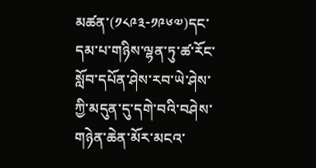མཚན་(༡༨༩༣-༡༩༦༧)དང་དམ་པ་གཉིས་ལྷན་ཏུ་ཚ་རོང་སློབ་དཔོན་ཤེས་རབ་ཡེ་ཤེས་ཀྱི་མདུན་དུ་དགེ་བའི་བཤེས་གཉེན་ཆེན་མོར་མངའ་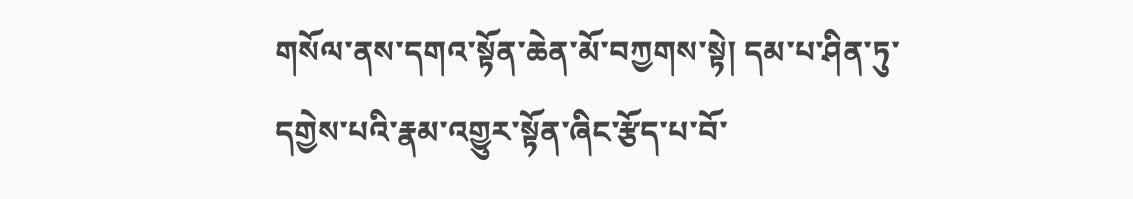གསོལ་ནས་དགའ་སྟོན་ཆེན་མོ་བཀྱགས་སྟེ། དམ་པ་ཤིན་ཏུ་དགྱེས་པའི་རྣམ་འགྱུར་སྟོན་ཞིང་རྩོད་པ་བོ་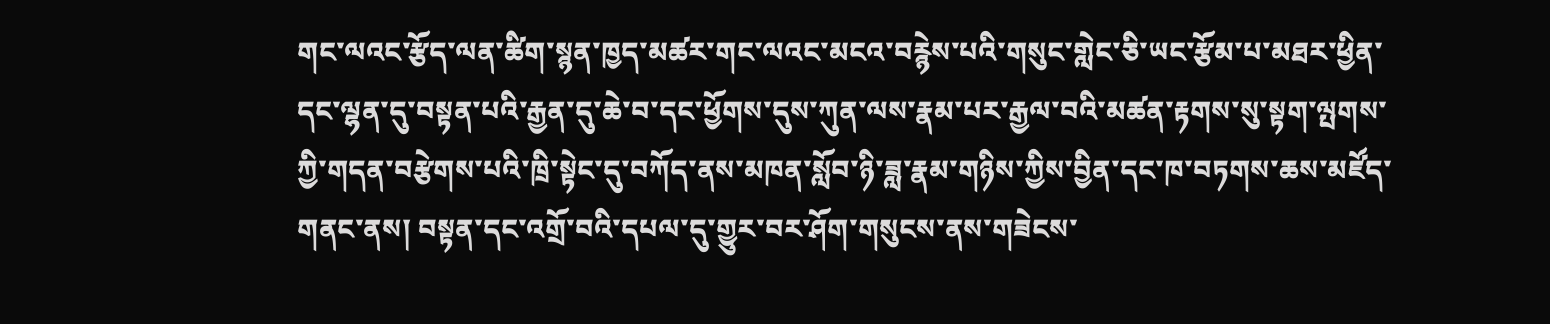གང་ལའང་རྩོད་ལན་ཚིག་སྙན་ཁྱད་མཚར་གང་ལའང་མངའ་བརྙེས་པའི་གསུང་གླེང་ཅི་ཡང་རྩོམ་པ་མཐར་ཕྱིན་དང་ལྷན་དུ་བསྟན་པའི་རྒྱན་དུ་ཆེ་བ་དང་ཕྱོགས་དུས་ཀུན་ལས་རྣམ་པར་རྒྱལ་བའི་མཚན་རྟགས་སུ་སྟག་ལྤགས་ཀྱི་གདན་བརྩེགས་པའི་ཁྲི་སྟེང་དུ་བཀོད་ནས་མཁན་སློབ་ཉི་ཟླ་རྣམ་གཉིས་ཀྱིས་བྱིན་དང་ཁ་བཏགས་ཆས་མཛོད་གནང་ནས། བསྟན་དང་འགྲོ་བའི་དཔལ་དུ་གྱུར་བར་ཤོག་གསུངས་ནས་གཟེངས་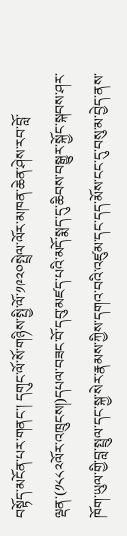བསྟོད་མངོན་པར་གནང་། དགུང་ལོ་སོ་གཉིས་སྤྱི་ལོ་༡༩༢༠སྤྲེལ་ལོར་མཁན་ཆེན་ཤེས་རབ་བློ་ལྡན་(༡༨༨༢ལོར་འཁྲུངས།)དཔལ་བཟང་བོ་དབུ་མཛད་པའི་མདོ་སྨད་དུ་ཆིབས་བསྒྱུར་སྐྱོང་སྐབས་ཤར་ཁོག་ཡུལ་གྱི་བླ་སྤྲུལ་དང་སྐྱ་སེར་རྣམས་ཀྱིས་དགའ་བའི་འཛུམ་དང་དད་མོས་ངང་དུ་བསུ་མ་བྱེད་ནས་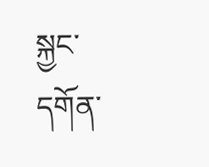སྐྱང་དགོན་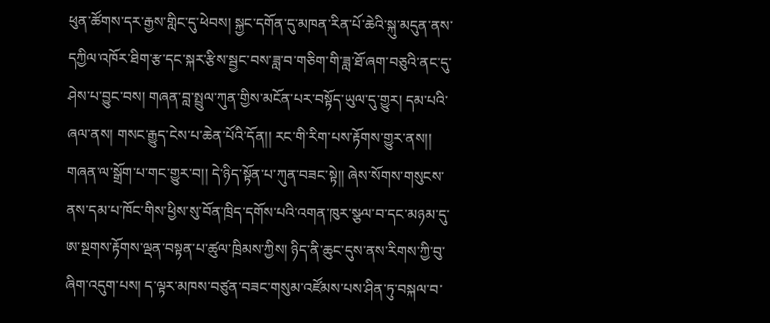ཕུན་ཚོགས་དར་རྒྱས་གླིང་དུ་ཕེབས། སྐྱང་དགོན་དུ་མཁན་རིན་པོ་ཆེའི་སྐུ་མདུན་ནས་དཀྱིལ་འཁོར་ཐིག་རྩ་དང་སྐར་རྩིས་སྦྱང་བས་ཟླ་བ་གཅིག་གི་ཟླ་ཐོ་ཞག་བཅུའི་ནང་དུ་ཤེས་པ་བྱུང་བས། གཞན་བླ་སྤྲུལ་ཀུན་གྱིས་མངོན་པར་བསྟོད་ཡུལ་དུ་གྱུར། དམ་པའི་ཞལ་ནས། གསང་རྒྱུད་ངེས་པ་ཆེན་པོའི་དོན།། རང་གི་རིག་པས་རྟོགས་གྱུར་ནས།། གཞན་ལ་སྒྲོག་པ་གང་གྱུར་བ།། དེ་ཉིད་སྟོན་པ་ཀུན་བཟང་སྟེ།། ཞེས་སོགས་གསུངས་ནས་དམ་པ་ཁོང་གིས་ཕྱིས་སུ་བོན་ཁྲིད་དགོས་པའི་འགན་ཁུར་སྩལ་བ་དང་མཉམ་དུ་ཨ་སྔགས་རྟོགས་ལྡན་བསྟན་པ་ཚུལ་ཁྲིམས་ཀྱིས། ཉིད་ནི་ཆུང་དུས་ནས་རིགས་ཀྱི་བུ་ཞིག་འདུག་པས། ད་ལྟར་མཁས་བཙུན་བཟང་གསུམ་འཛོམས་པས་ཤིན་ཏུ་བསྐལ་བ་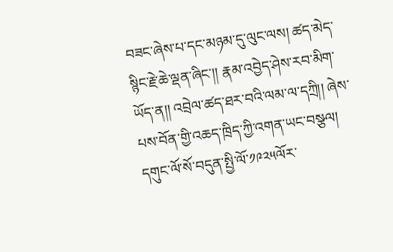བཟང་ཞེས་པ་དང་མཉམ་དུ་ལུང་ལས། ཚད་མེད་སྙིང་རྗེ་ཆེ་ལྡན་ཞིང་།། རྣམ་འབྱེད་ཤེས་རབ་མིག་ཡོད་ན།། འབྲེལ་ཚད་ཐར་བའི་ལམ་ལ་དཀྲི།། ཞེས་པས་བོན་གྱི་འཆད་ཁྲིད་ཀྱི་འགན་ཡང་བསྩལ། དགུང་ལོ་སོ་བདུན་སྤྱི་ལོ་༡༩༢༥ལོར་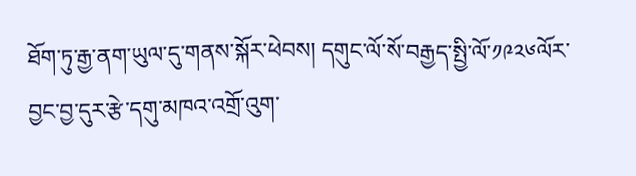ཐོག་ཏུ་རྒྱ་ནག་ཡུལ་དུ་གནས་སྐོར་ཕེབས། དགུང་ལོ་སོ་བརྒྱད་སྤྱི་ལོ་༡༩༢༦ལོར་བྱང་བྱ་དུར་རྩེ་དགུ་མཁའ་འགྲོ་འུག་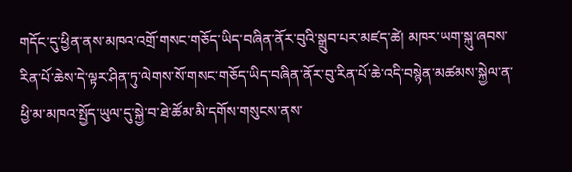གདོང་དུ་ཕྱིན་ནས་མཁའ་འགྲོ་གསང་གཅོད་ཡིད་བཞིན་ནོར་བུའི་སྒྲུབ་པར་མཛད་ཚེ། མཁར་ཡག་སྐུ་ཞབས་རིན་པོ་ཆེས་དེ་ལྟར་ཤིན་ཏུ་ལེགས་སོ་གསང་གཅོད་ཡིད་བཞིན་ནོར་བུ་རིན་པོ་ཆེ་འདི་བསྙེན་མཚམས་སྐྱེལ་ན་ཕྱི་མ་མཁའ་སྤྱོད་ཡུལ་དུ་སྐྱེ་བ་ཐེ་ཚོམ་མི་དགོས་གསུངས་ནས་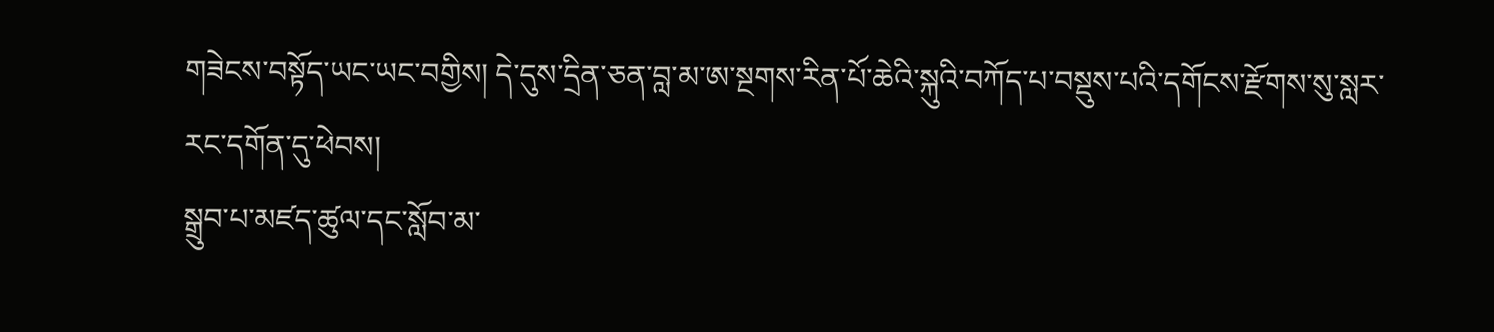གཟེངས་བསྟོད་ཡང་ཡང་བགྱིས། དེ་དུས་དྲིན་ཅན་བླ་མ་ཨ་སྔགས་རིན་པོ་ཆེའི་སྐུའི་བཀོད་པ་བསྡུས་པའི་དགོངས་རྫོགས་སུ་སླར་རང་དགོན་དུ་ཕེབས།
སྒྲུབ་པ་མཛད་ཚུལ་དང་སློབ་མ་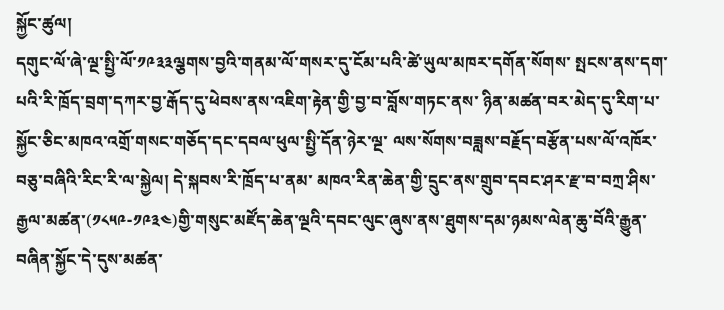སྐྱོང་ཚུལ།
དགུང་ལོ་ཞེ་ལྔ་སྤྱི་ལོ་༡༩༣༣ལྕགས་བྱའི་གནམ་ལོ་གསར་དུ་ངོམ་པའི་ཚེ་ཡུལ་མཁར་དགོན་སོགས་ སྤངས་ནས་དག་པའི་རི་ཁྲོད་བྲག་དཀར་བྱ་རྒོད་དུ་ཕེབས་ནས་འཇིག་རྟེན་གྱི་བྱ་བ་བློས་གཏང་ནས་ ཉིན་མཚན་བར་མེད་དུ་རིག་པ་སྐྱོང་ཅིང་མཁའ་འགྲོ་གསང་གཅོད་དང་དབལ་ཕུལ་སྤྱི་དོན་ཉེར་ལྔ་ ལས་སོགས་བཟླས་བརྗོད་བརྩོན་པས་ལོ་འཁོར་བཅུ་བཞིའི་རིང་རི་ལ་སྐྱེལ། དེ་སྐབས་རི་ཁྲོད་པ་ནམ་ མཁའ་རིན་ཆེན་གྱི་དྲུང་ནས་གྲུབ་དབང་ཤར་རྫ་བ་བཀྲ་ཤིས་རྒྱལ་མཚན་(༡༨༥༩-༡༩༣༤)གྱི་གསུང་མཛོད་ཆེན་ལྔའི་དབང་ལུང་ཞུས་ནས་ཐུགས་དམ་ཉམས་ལེན་ཆུ་བོའི་རྒྱུན་བཞིན་སྐྱོང་དེ་དུས་མཚན་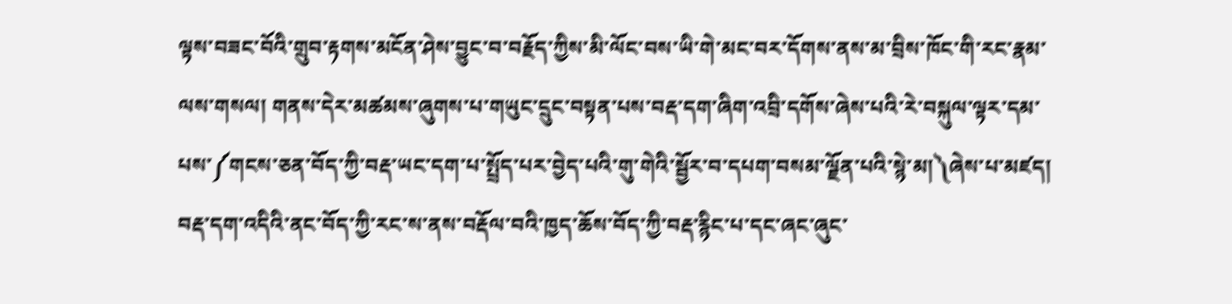ལྟས་བཟང་བོའི་གྲུབ་རྟགས་མངོན་ཤེས་བྱུང་བ་བརྗོད་ཀྱིས་མི་ལོང་བས་ཡི་གེ་མང་བར་དོགས་ནས་མ་བྲིས་ཁོང་གི་རང་རྣམ་ལས་གསལ། གནས་དེར་མཚམས་ཞུགས་པ་གཡུང་དྲུང་བསྟན་པས་བརྡ་དག་ཞིག་འབྲི་དགོས་ཞེས་པའི་རེ་བསྐུལ་ལྟར་དམ་པས་༼གངས་ཅན་བོད་ཀྱི་བརྡ་ཡང་དག་པ་སྤྲོད་པར་བྱེད་པའི་གུ་གེའི་སྦྱོར་བ་དཔག་བསམ་ལྗོན་པའི་སྙེ་མ།༽ཞེས་པ་མཛད། བརྡ་དག་འདིའི་ནང་བོད་ཀྱི་རང་ས་ནས་བརྡོལ་བའི་ཁྱད་ཆོས་བོད་ཀྱི་བརྡ་རྙིང་པ་དང་ཞང་ཞུང་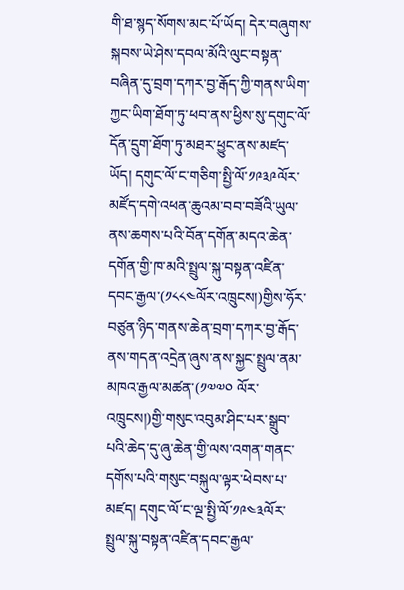གི་ཐ་སྙད་སོགས་མང་པོ་ཡོད། དེར་བཞུགས་སྐབས་ཡེ་ཤེས་དབལ་མོའི་ལུང་བསྟན་བཞིན་དུ་བྲག་དཀར་བྱ་རྒོད་ཀྱི་གནས་ཡིག་ཀྱང་ཡིག་ཐོག་ཏུ་ཕབ་ནས་ཕྱིས་སུ་དགུང་ལོ་དོན་དྲུག་ཐོག་ཏུ་མཐར་ཕྱུང་ནས་མཛད་ཡོད། དགུང་ལོ་ང་གཅིག་སྤྱི་ལོ་༡༩༣༩ལོར་མཛོད་དགེ་འཕན་ཆུའམ་བབ་བཟོའི་ཡུལ་ནས་ཆགས་པའི་བོན་དགོན་མདའ་ཆེན་དགོན་གྱི་ཁ་མའི་སྤྲུལ་སྐུ་བསྟན་འཛིན་དབང་རྒྱལ་(༡༨༨༤ལོར་འཁྲུངས།)གྱིས་ཧོར་བཙུན་ཉིད་གནས་ཆེན་བྲག་དཀར་བྱ་རྒོད་ནས་གདན་འདྲེན་ཞུས་ནས་སྐྱང་སྤྲུལ་ནམ་མཁའ་རྒྱལ་མཚན་(༡༧༧༠ ལོར་འཁྲུངས།)གྱི་གསུང་འབུམ་ཤིང་པར་སྒྲུབ་པའི་ཆེད་དུ་ཞུ་ཆེན་གྱི་ལས་འགན་གནང་དགོས་པའི་གསུང་བསྐུལ་ལྟར་ཕེབས་པ་མཛད། དགུང་ལོ་ང་ལྔ་སྤྱི་ལོ་༡༩༤༣ལོར་སྤྲུལ་སྐུ་བསྟན་འཛིན་དབང་རྒྱལ་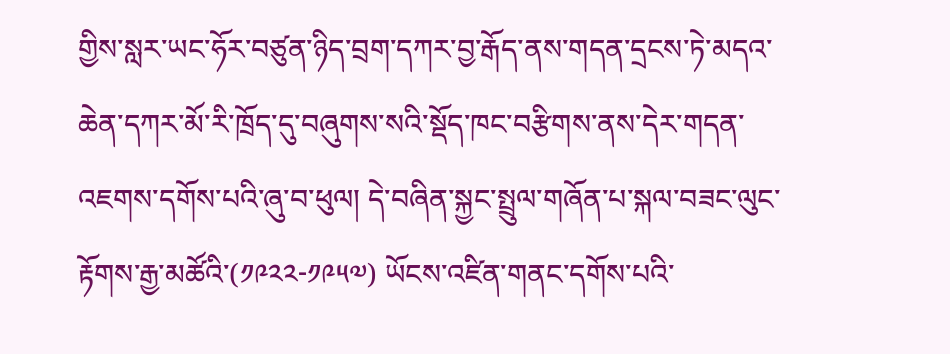གྱིས་སླར་ཡང་ཧོར་བཙུན་ཉིད་བྲག་དཀར་བྱ་རྒོད་ནས་གདན་དྲངས་ཏེ་མདའ་ཆེན་དཀར་མོ་རི་ཁྲོད་དུ་བཞུགས་སའི་སྡོད་ཁང་བརྩིགས་ནས་དེར་གདན་འཇགས་དགོས་པའི་ཞུ་བ་ཕུལ། དེ་བཞིན་སྐྱང་སྤྲུལ་གཞོན་པ་སྐལ་བཟང་ལུང་རྟོགས་རྒྱ་མཚོའི་(༡༩༢༢-༡༩༥༧) ཡོངས་འཛིན་གནང་དགོས་པའི་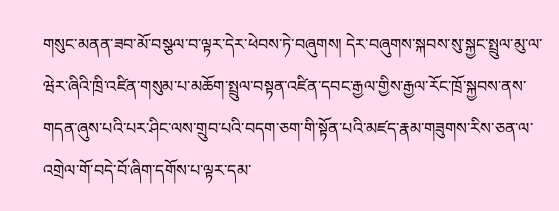གསུང་མནན་ཟབ་མོ་བསྩལ་བ་ལྟར་དེར་ཕེབས་ཏེ་བཞུགས། དེར་བཞུགས་སྐབས་སུ་སྐྱང་སྤྲུལ་མུ་ལ་ཝེར་ཞིའི་ཁྲི་འཛིན་གསུམ་པ་མཆོག་སྤྲུལ་བསྟན་འཛིན་དབང་རྒྱལ་གྱིས་རྒྱལ་རོང་ཁྲོ་སྐྱབས་ནས་གདན་ཞུས་པའི་པར་ཤིང་ལས་གྲུབ་པའི་བདག་ཅག་གི་སྟོན་པའི་མཛད་རྣམ་གཟུགས་རིས་ཅན་ལ་འགྲེལ་གོ་བདེ་བོ་ཞིག་དགོས་པ་ལྟར་དམ་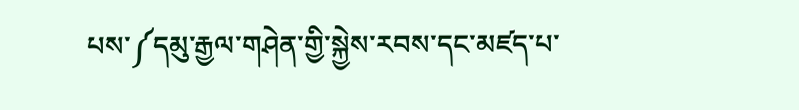པས་༼དམུ་རྒྱལ་གཤེན་གྱི་སྐྱེས་རབས་དང་མཛད་པ་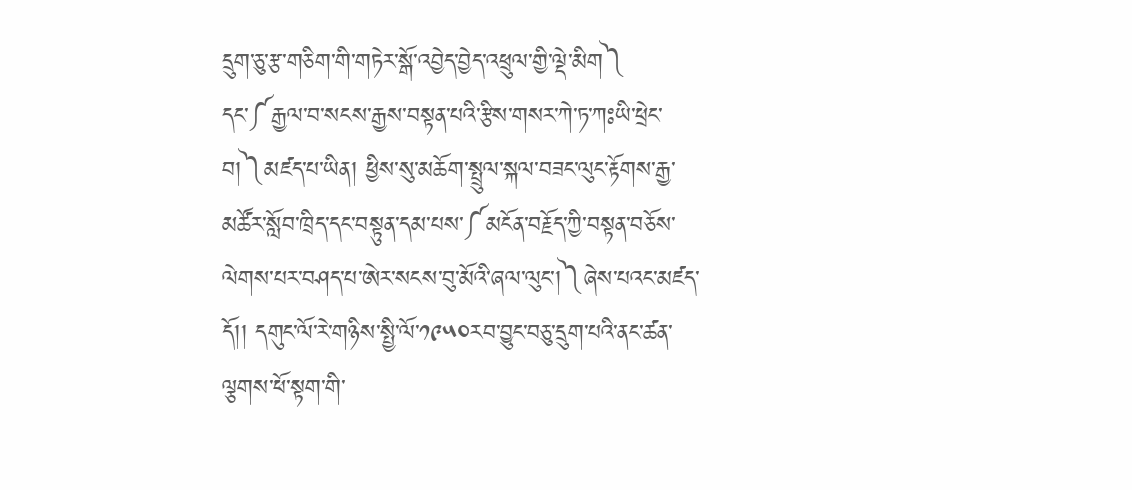དྲུག་ཅུ་རྩ་གཅིག་གི་གཏེར་སྒོ་འབྱེད་བྱེད་འཕྲུལ་གྱི་ལྡེ་མིག༽ དང་༼རྒྱལ་བ་སངས་རྒྱས་བསྟན་པའི་རྩིས་གསར་ཀེ་ཏ་ཀཿཡི་ཕྲེང་བ།༽མཛད་པ་ཡིན། ཕྱིས་སུ་མཆོག་སྤྲུལ་སྐལ་བཟང་ལུང་རྟོགས་རྒྱ་མཚོར་སློབ་ཁྲིད་དང་བསྟུན་དམ་པས་༼མངོན་བརྗོད་ཀྱི་བསྟན་བཅོས་ལེགས་པར་བཤད་པ་ཨེར་སངས་བུ་མོའི་ཞལ་ལུང་།༽ཞེས་པའང་མཛད་དོ།། དགུང་ལོ་རེ་གཉིས་སྤྱི་ལོ་༡༩༥༠རབ་བྱུང་བཅུ་དྲུག་པའི་ནང་ཚན་ལྕགས་ཕོ་སྟག་གི་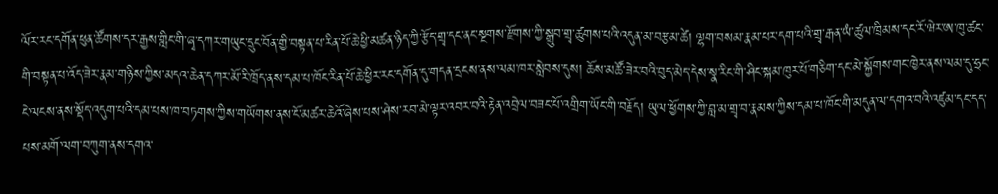ལོར་རང་དགོན་ཕུན་ཚོགས་དར་རྒྱས་གླིང་གི་ཞྭ་དཀར་གཡུང་དྲུང་བོན་གྱི་བསྟན་པ་རིན་པོ་ཆེ་ཕྱི་མཚན་ཉིད་ཀྱི་རྩོད་གྲྭ་དང་ནང་སྔགས་རྫོགས་ཀྱི་སྒྲུབ་གྲྭ་ཚུགས་པའི་འདུན་མ་བརྩམ་ཚེ། ལྷག་བསམ་རྣམ་པར་དག་པའི་གྲྭ་རྒན་ཡཾ་ཚུལ་ཁྲིམས་དང་རོ་ཝེར་ཨ་ཁུ་ཚང་གི་བསྟན་པ་འོད་ཟེར་རྣམ་གཉིས་ཀྱིས་མདའ་ཆེན་དཀར་མོ་རི་ཁྲོད་ནས་དམ་པ་ཁོང་རིན་པོ་ཆེ་ཕྱིར་རང་དགོན་དུ་གདན་དྲངས་ནས་ལམ་ཁར་སླེབས་དུས། ཆོས་མཚོ་ཟེར་བའི་བུད་མེད་དེས་སྣ་རིང་གི་ཤིང་སྐམ་ཁུར་པོ་གཅིག་དང་མེ་སྐྱོགས་གང་ཁྱེར་ནས་ལམ་དུ་ཧྲང་ངེ་ལངས་ནས་སྡོད་འདུག་པའི་དམ་པས་ཁ་བཏགས་ཀྱིས་གཡོགས་ནས་ངོ་མཚར་ཆེའོ་ཞེས་པས་ཤེས་རབ་མེ་ལྟར་འབར་བའི་རྟེན་འབྲེལ་བཟང་པོ་འགྲིག་ཡོང་གི་བརྗོད། ཡུལ་ཕྱོགས་ཀྱི་བླ་མ་གྲྭ་བ་རྣམས་ཀྱིས་དམ་པ་ཁོང་གི་མདུན་ལ་དགའ་བའི་འཛུམ་དང་དད་པས་མགོ་ལག་བཀུག་ནས་དགའ་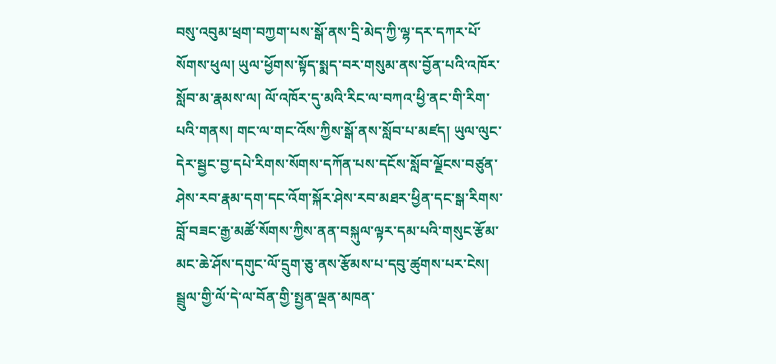བསུ་འབུམ་ཕྲག་བཀྱག་པས་སྒོ་ནས་དྲི་མེད་ཀྱི་ལྷ་དར་དཀར་པོ་སོགས་ཕུལ། ཡུལ་ཕྱོགས་སྟོད་སྨད་བར་གསུམ་ནས་བྱོན་པའི་འཁོར་སློབ་མ་རྣམས་ལ། ལོ་འཁོར་དུ་མའི་རིང་ལ་བཀའ་ཕྱི་ནང་གི་རིག་པའི་གནས། གང་ལ་གང་འོས་ཀྱིས་སྒོ་ནས་སློབ་པ་མཛད། ཡུལ་ལུང་དེར་སྦྱང་བྱ་དཔེ་རིགས་སོགས་དཀོན་པས་དངོས་སློབ་ལྗོངས་བཙུན་ཤེས་རབ་རྣམ་དག་དང་འོག་སྐོར་ཤེས་རབ་མཐར་ཕྱིན་དང་སྒ་རིགས་བློ་བཟང་རྒྱ་མཚོ་སོགས་ཀྱིས་ནན་བསྐུལ་ལྟར་དམ་པའི་གསུང་རྩོམ་མང་ཆེ་ཤོས་དགུང་ལོ་དྲུག་ཅུ་ནས་རྩོམས་པ་དབུ་ཚུགས་པར་ངེས། སྦྲུལ་གྱི་ལོ་དེ་ལ་བོན་གྱི་སྤྱན་ལྡན་མཁན་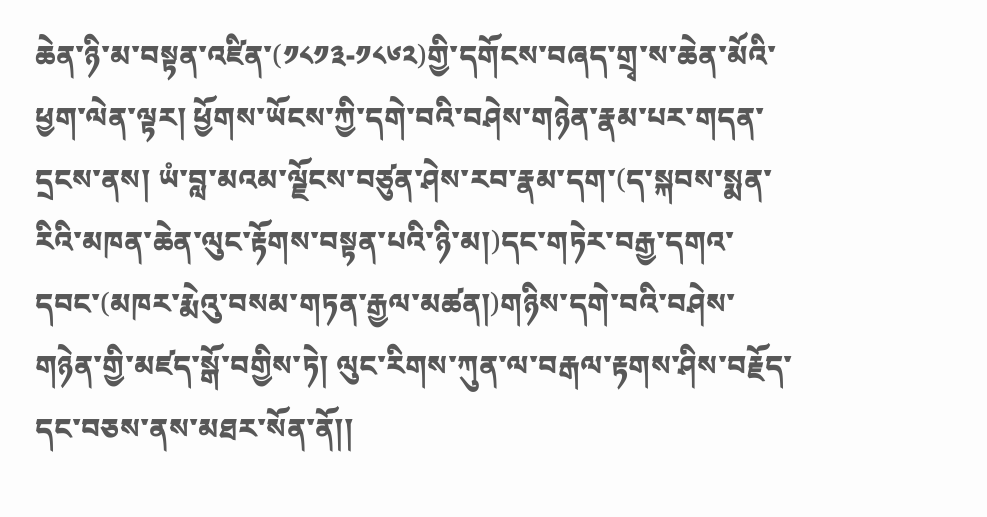ཆེན་ཉི་མ་བསྟན་འཛིན་(༡༨༡༣-༡༨༦༢)གྱི་དགོངས་བཞད་གྲྭ་ས་ཆེན་མོའི་ཕྱག་ལེན་ལྟར། ཕྱོགས་ཡོངས་ཀྱི་དགེ་བའི་བཤེས་གཉེན་རྣམ་པར་གདན་དྲངས་ནས། ཡཾ་བླ་མའམ་ལྗོངས་བཙུན་ཤེས་རབ་རྣམ་དག་(ད་སྐབས་སྨན་རིའི་མཁན་ཆེན་ལུང་རྟོགས་བསྟན་པའི་ཉི་མ།)དང་གཏེར་བརྒྱ་དགའ་དབང་(མཁར་རྨེའུ་བསམ་གཏན་རྒྱལ་མཚན།)གཉིས་དགེ་བའི་བཤེས་གཉེན་གྱི་མཛད་སྒོ་བགྱིས་ཏེ། ལུང་རིགས་ཀུན་ལ་བརྒལ་རྟགས་ཤིས་བརྗོད་དང་བཅས་ནས་མཐར་སོན་ནོ།།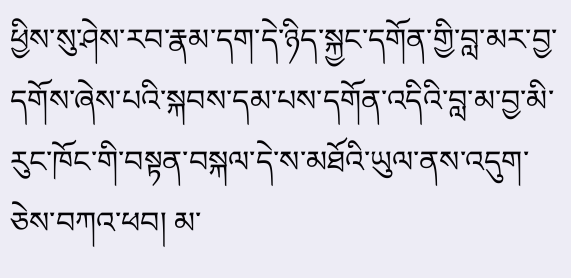ཕྱིས་སུ་ཤེས་རབ་རྣམ་དག་དེ་ཉིད་སྐྱང་དགོན་གྱི་བླ་མར་བྱ་དགོས་ཞེས་པའི་སྐབས་དམ་པས་དགོན་འདིའི་བླ་མ་བྱ་མི་རུང་ཁོང་གི་བསྟན་བསྐལ་དེ་ས་མཐོའི་ཡུལ་ནས་འདུག་ཅེས་བཀའ་ཕབ། མ་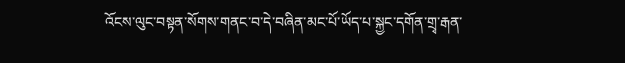འོངས་ལུང་བསྟན་སོགས་གནང་བ་དེ་བཞིན་མང་པོ་ཡོད་པ་སྐྱང་དགོན་གྲྭ་རྒན་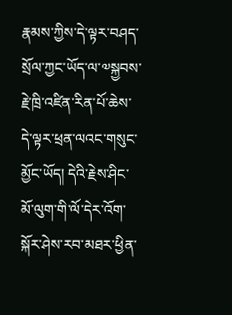རྣམས་ཀྱིས་དེ་ལྟར་བཤད་སྲོལ་ཀྱང་ཡོད་ལ་༧སྐྱབས་རྗེ་ཁྲི་འཛིན་རིན་པོ་ཆེས་དེ་ལྟར་ཕྲན་ལའང་གསུང་མྱོང་ཡོད། དེའི་རྗེས་ཤིང་མོ་ལུག་གི་ལོ་དེར་འོག་སྐོར་ཤེས་རབ་མཐར་ཕྱིན་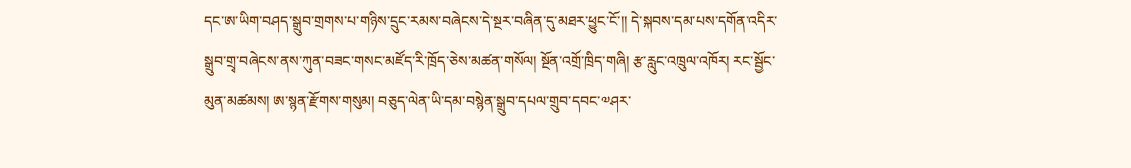དང་ཨ་ཡིག་བཤད་སྒྲུབ་གྲགས་པ་གཉིས་དྲུང་རམས་བཞེངས་དེ་སྔར་བཞིན་དུ་མཐར་ཕྱུང་ངོ་།། དེ་སྐབས་དམ་པས་དགོན་འདིར་སྒྲུབ་གྲྭ་བཞེངས་ནས་ཀུན་བཟང་གསང་མཛོད་རི་ཁྲོད་ཅེས་མཚན་གསོལ། སྔོན་འགྲོ་ཁྲིད་གཞི། རྩ་རླུང་འཁྲུལ་འཁོར། རང་སྦྱོང་མུན་མཚམས། ཨ་སྙན་རྫོགས་གསུམ། བཅུད་ལེན་ཡི་དམ་བསྙེན་སྒྲུབ་དཔལ་གྲུབ་དབང་༧ཤར་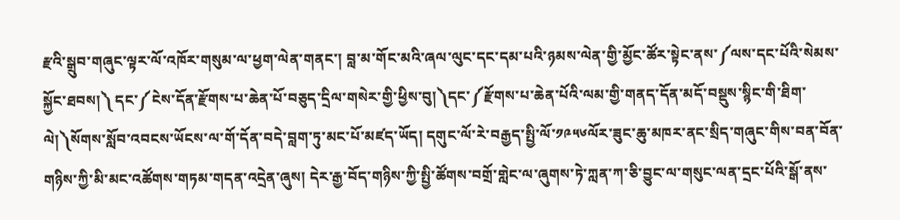རྫའི་སྒྲུབ་གཞུང་ལྟར་ལོ་འཁོར་གསུམ་ལ་ཕྱག་ལེན་གནང་། བླ་མ་གོང་མའི་ཞལ་ལུང་དང་དམ་པའི་ཉམས་ལེན་གྱི་མྱོང་ཚོར་སྟེང་ནས་༼ལས་དང་པོའི་སེམས་སྐྱོང་ཐབས།༽ དང་༼ངེས་དོན་རྫོགས་པ་ཆེན་པོ་བཅུད་དྲིལ་གསེར་གྱི་ཕྱིས་བུ།༽དང་༼རྫོགས་པ་ཆེན་པོའི་ལམ་གྱི་གནད་དོན་མདོ་བསྡུས་སྙིང་གི་ཐིག་ལེ།༽སོགས་སློབ་འབངས་ཡོངས་ལ་གོ་དོན་བདེ་བླག་ཏུ་མང་པོ་མཛད་ཡོད། དགུང་ལོ་རེ་བརྒྱད་སྤྱི་ལོ་༡༩༥༦ལོར་ཟུང་ཆུ་མཁར་ནང་སྲིད་གཞུང་གིས་བན་བོན་གཉིས་ཀྱི་མི་མང་འཚོགས་གཏམ་གདན་འདྲེན་ཞུས། དེར་རྒྱ་བོད་གཉིས་ཀྱི་སྤྱི་ཚོགས་བགྲོ་གླེང་ལ་ཞུགས་ཏེ་ཀླན་ཀ་ཅི་བྱུང་ལ་གསུང་ལན་དྲང་པོའི་སྒོ་ནས་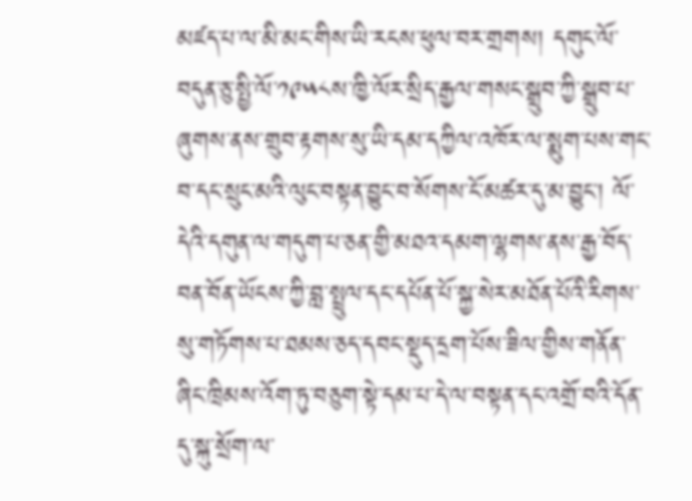མཛད་པ་ལ་མི་མང་གིས་ཡི་རངས་ཕུལ་བར་གྲགས། དགུང་ལོ་བདུན་ཅུ་སྤྱི་ལོ་༡༩༥༨ས་ཁྱི་ལོར་སྲིད་རྒྱལ་གསང་སྒྲུབ་ཀྱི་སྒྲུབ་པ་ཞུགས་ནས་གྲུབ་རྟགས་སུ་ཡི་དམ་དཀྱིལ་འཁོར་ལ་སྨུག་པས་གང་བ་དང་སྲུང་མའི་ལུང་བསྟན་བྱུང་བ་སོགས་ངོ་མཚར་དུ་མ་བྱུང་། ལོ་དེའི་དགུན་ལ་གདུག་པ་ཅན་གྱི་མཐའ་དམག་ལྷགས་ནས་རྒྱ་བོད་བན་བོན་ཡོངས་ཀྱི་བླ་སྤྲུལ་དང་དཔོན་པོ་སྐྱ་སེར་མཐོན་པོའི་རིགས་སུ་གཏོགས་པ་ཐམས་ཅད་དབང་སྡུད་དྲག་པོས་ཟིལ་གྱིས་གནོན་ཞིང་ཁྲིམས་འོག་ཏུ་བཅུག་སྟེ་དམ་པ་དེ་ལ་བསྟན་དང་འགྲོ་བའི་དོན་དུ་སྐུ་སྲོག་ལ་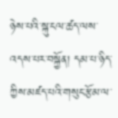ཉེས་པའི་སྐུ་ངལ་ཚད་ལས་འདས་པར་བསྐྱོན། དམ་པ་ཉིད་ཀྱིས་མཛད་པའི་གསུང་རྩོམ་ལ་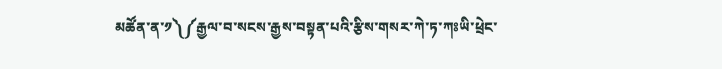མཚོན་ན་༡༽༼རྒྱལ་བ་སངས་རྒྱས་བསྟན་པའི་རྩིས་གསར་ཀེ་ཏ་ཀཿཡི་ཕྲེང་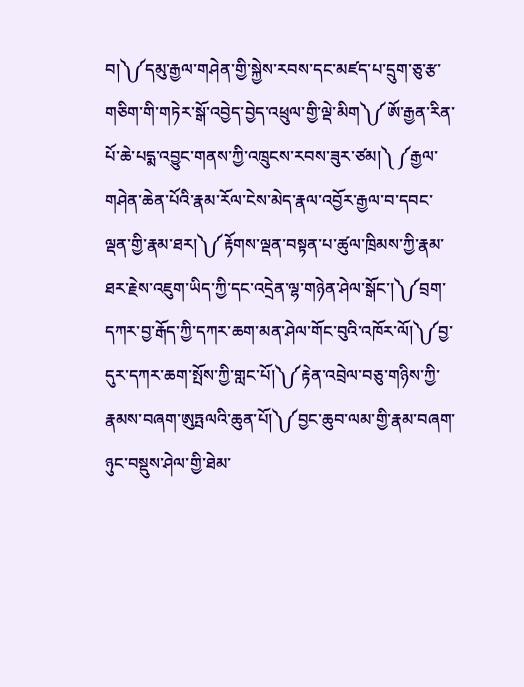བ།༽༼དམུ་རྒྱལ་གཤེན་གྱི་སྐྱེས་རབས་དང་མཛད་པ་དྲུག་ཅུ་རྩ་གཅིག་གི་གཏེར་སྒོ་འབྱེད་བྱེད་འཕྲུལ་གྱི་ལྡེ་མིག༽༼ཨོ་རྒྱན་རིན་པོ་ཆེ་པདྨ་འབྱུང་གནས་ཀྱི་འཁྲུངས་རབས་ཟུར་ཙམ།༽ ༼རྒྱལ་གཤེན་ཆེན་པོའི་རྣམ་རོལ་ངེས་མེད་རྣལ་འབྱོར་རྒྱལ་བ་དབང་ལྡན་གྱི་རྣམ་ཐར།༽༼རྟོགས་ལྡན་བསྟན་པ་ཚུལ་ཁྲིམས་ཀྱི་རྣམ་ཐར་རྗེས་འཇུག་ཡིད་ཀྱི་དང་འདྲེན་ལྷ་གཉེན་ཤེལ་སྒོང་།༽༼བྲག་དཀར་བྱ་རྒོད་ཀྱི་དཀར་ཆག་མན་ཤེལ་གོང་བུའི་འཁོར་ལོ།༽༼བྱ་དུར་དཀར་ཆག་སྤོས་ཀྱི་གླང་པོ།༽༼རྟེན་འབྲེལ་བཅུ་གཉིས་ཀྱི་རྣམས་བཞག་ཨུཏྤལའི་ཆུན་པོ།༽༼བྱང་ཆུབ་ལམ་གྱི་རྣམ་བཞག་ཉུང་བསྡུས་ཤེལ་གྱི་ཐེམ་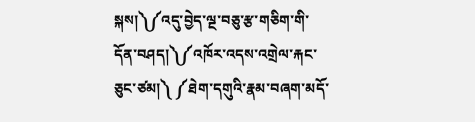སྐས།༽༼འདུ་བྱེད་ལྔ་བཅུ་རྩ་གཅིག་གི་དོན་བཤད།༽༼འཁོར་འདས་འགྲེལ་རྐང་ཅུང་ཙམ།༽ ༼ཐེག་དགུའི་རྣམ་བཞག་མདོ་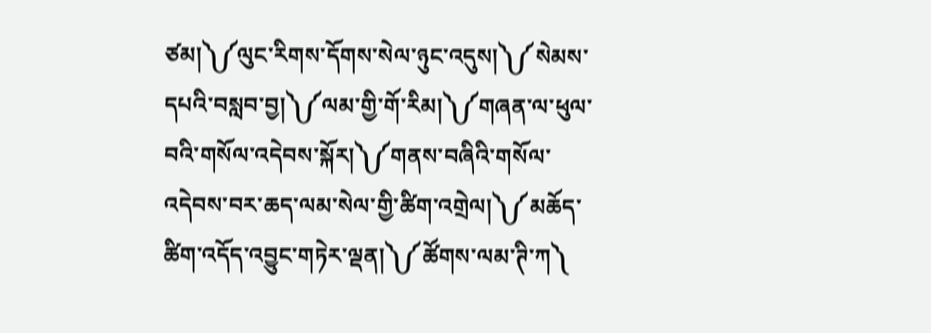ཙམ།༽༼ལུང་རིགས་དོགས་སེལ་ཉུང་འདུས།༽༼སེམས་དཔའི་བསླབ་བྱ།༽༼ལམ་གྱི་གོ་རིམ།༽༼གཞན་ལ་ཕུལ་བའི་གསོལ་འདེབས་སྐོར།༽༼གནས་བཞིའི་གསོལ་འདེབས་བར་ཆད་ལམ་སེལ་གྱི་ཚིག་འགྲེལ།༽༼མཆོད་ཚིག་འདོད་འབྱུང་གཏེར་ལྡན།༽༼ཚོགས་ལམ་ཊི་ཀ༽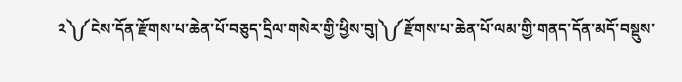༢༽༼ངེས་དོན་རྫོགས་པ་ཆེན་པོ་བཅུད་དྲིལ་གསེར་གྱི་ཕྱིས་བུ།༽༼རྫོགས་པ་ཆེན་པོ་ལམ་གྱི་གནད་དོན་མདོ་བསྡུས་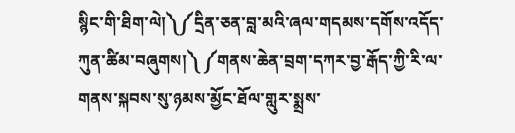སྙིང་གི་ཐིག་ལེ།༽༼དྲིན་ཅན་བླ་མའི་ཞལ་གདམས་དགོས་འདོད་ཀུན་ཚིམ་བཞུགས།༽ ༼གནས་ཆེན་བྲག་དཀར་བྱ་རྒོད་ཀྱི་རི་ལ་གནས་སྐབས་སུ་ཉམས་མྱོང་ཐོལ་གླུར་སྨྲས་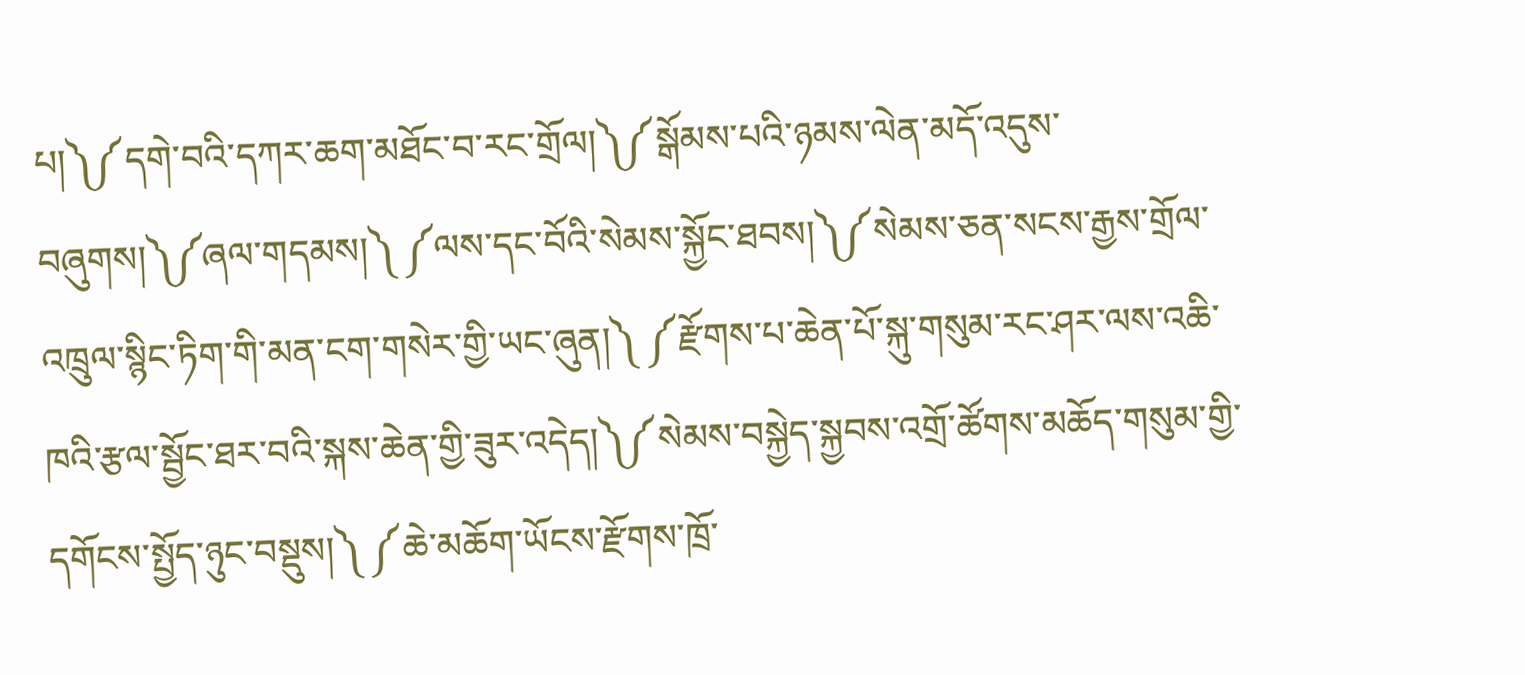པ།༽༼དགེ་བའི་དཀར་ཆག་མཐོང་བ་རང་གྲོལ།༽༼སྒོམས་པའི་ཉམས་ལེན་མདོ་འདུས་བཞུགས།༽༼ཞལ་གདམས།༽ ༼ལས་དང་བོའི་སེམས་སྐྱོང་ཐབས།༽༼སེམས་ཅན་སངས་རྒྱས་གྲོལ་འཁྲུལ་སྙིང་ཏིག་གི་མན་ངག་གསེར་གྱི་ཡང་ཞུན།༽ ༼རྫོགས་པ་ཆེན་པོ་སྐུ་གསུམ་རང་ཤར་ལས་འཆི་ཁའི་རྩལ་སྦྱོང་ཐར་བའི་སྐས་ཆེན་གྱི་ཟུར་འདེད།༽༼སེམས་བསྐྱེད་སྐྱབས་འགྲོ་ཚོགས་མཆོད་གསུམ་གྱི་དགོངས་སྤྱོད་ཉུང་བསྡུས།༽ ༼ཆེ་མཆོག་ཡོངས་རྫོགས་ཁྲོ་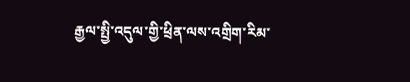རྒྱལ་སྤྱི་འདུལ་གྱི་ཕྲིན་ལས་འགྲིག་རིམ་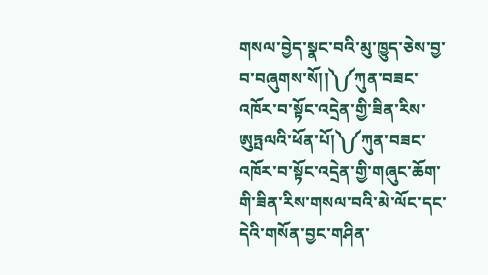གསལ་བྱེད་སྣང་བའི་མུ་ཁྱུད་ཅེས་བྱ་བ་བཞུགས་སོ།།༽༼ཀུན་བཟང་འཁོར་བ་སྟོང་འདྲེན་གྱི་ཟིན་རིས་ཨུཏྤལའི་ཕོན་པོ།༽༼ཀུན་བཟང་འཁོར་བ་སྟོང་འདྲེན་གྱི་གཞུང་ཆོག་གི་ཟིན་རིས་གསལ་བའི་མེ་ལོང་དང་དེའི་གསོན་བྱང་གཤིན་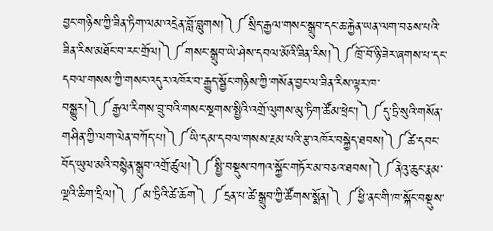བྱང་གཉིས་ཀྱི་ཟིན་ཏིག་ལམ་འདྲེན་བློ་བླུགས།༽༼སྲིད་རྒྱལ་གསང་སྒྲུབ་དང་ཆ་རྐྱེན་ཡན་ལག་བཅས་པའི་ཟིན་རིས་མཐོང་བ་རང་གྲོལ།༽༼གསང་སྒྲུབ་ཡེ་ཤེས་དབལ་མོའི་ཟིན་རིས།༽༼ཁྲོ་བོ་ཉི་ཟེར་ཞགས་པ་དང་དབལ་གསས་ཀྱི་གསང་འདུར་འཁོར་བ་རྒྱུད་སྦྱོང་གཉིས་ཀྱི་གསོན་བྱང་ལ་ཟིན་རིས་ལྟར་ཁ་བསྒྱུར།༽༼རྒྱལ་རིགས་བྲུ་བའི་གསང་སྔགས་སྤྱིའི་འགྲོ་ལུགས་མུ་ཏིག་ཚོམ་ཕྲེང་།༽༼དུ་ཏྲི་སུའི་གསོན་གཤིན་ཀྱི་ལག་ལེན་བཀོད་པ།༽༼ཡི་དམ་དབལ་གསས་རྔམ་པའི་རྩ་འཁོར་བསྐྱེད་ཐབས།༽༼ཚེ་དབང་བོད་ཡུལ་མའི་བསྙེན་སྒྲུབ་འགྲོ་ཚུལ།༽༼སྤྱི་བསྡུས་བཀའ་སྐྱོང་གཏོར་མ་བཅའ་ཐབས།༽༼ནེའུ་ཆུང་རྣམ་ལྔའི་ཆིག་དྲིལ།༽ ༼མ་ཏྲིའི་ཚེ་ཆོག༽ ༼དྲན་པ་ཚེ་སྒྲུབ་ཀྱི་ཚོགས་སྨོན།༽ ༼ཕྱི་ནང་གི་ཁ་སྐོང་བསྡུས་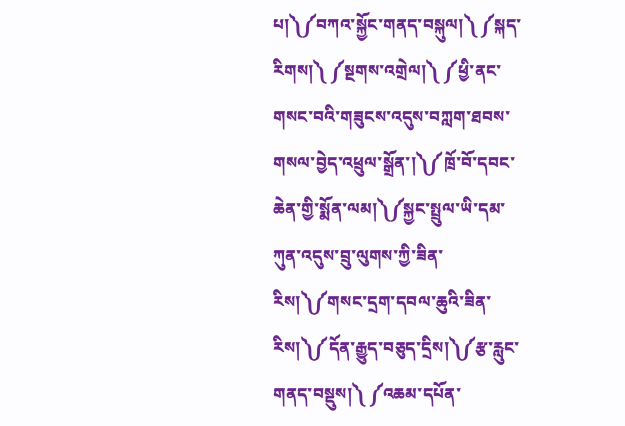པ།༽༼བཀའ་སྐྱོང་གནད་བསྐུལ།༽ ༼སྐད་རིགས།༽ ༼སྔགས་འགྲེལ།༽ ༼ཕྱི་ནང་གསང་བའི་གཟུངས་འདུས་བཀླག་ཐབས་གསལ་བྱེད་འཕྲུལ་སྒྲོན་།༽༼ཁྲོ་བོ་དབང་ཆེན་གྱི་སྨོན་ལམ།༽༼སྐྱང་སྤྲུལ་ཡི་དམ་ཀུན་འདུས་བྲུ་ལུགས་ཀྱི་ཟིན་རིས།༽༼གསང་དྲག་དབལ་ཆུའི་ཟིན་རིས།༽༼དོན་རྒྱུད་བཅུད་དྲིས།༽༼རྩ་རླུང་གནད་བསྡུས།༽ ༼འཆམ་དཔོན་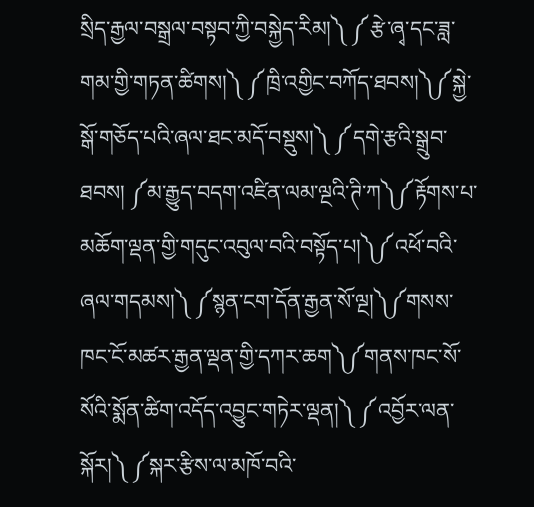སྲིད་རྒྱལ་བསྒྲལ་བསྟབ་ཀྱི་བསྐྱེད་རིམ།༽ ༼རྩེ་ཞྭ་དང་ཟླ་གམ་གྱི་གཏན་ཚིགས།༽ ༼ཁྲི་འགྱིང་བཀོད་ཐབས།༽༼སྐྱེ་སྒོ་གཅོད་པའི་ཞལ་ཐང་མདོ་བསྡུས།༽ ༼དགེ་རྩའི་སྒྲུབ་ཐབས། ༼མ་རྒྱུད་བདག་འཛིན་ལམ་ལྔའི་ཊི་ཀ༽༼རྟོགས་པ་མཆོག་ལྡན་གྱི་གདུང་འབུལ་བའི་བསྟོད་པ།༽༼འཕོ་བའི་ཞལ་གདམས།༽ ༼སྙན་ངག་དོན་རྒྱན་སོ་ལྔ།༽༼གསས་ཁང་ངོ་མཚར་རྒྱན་ལྡན་གྱི་དཀར་ཆག༽༼གནས་ཁང་སོ་སོའི་སྨོན་ཚིག་འདོད་འབྱུང་གཏེར་ལྡན།༽ ༼འབྱོར་ལན་སྐོར།༽ ༼སྐར་རྩིས་ལ་མཁོ་བའི་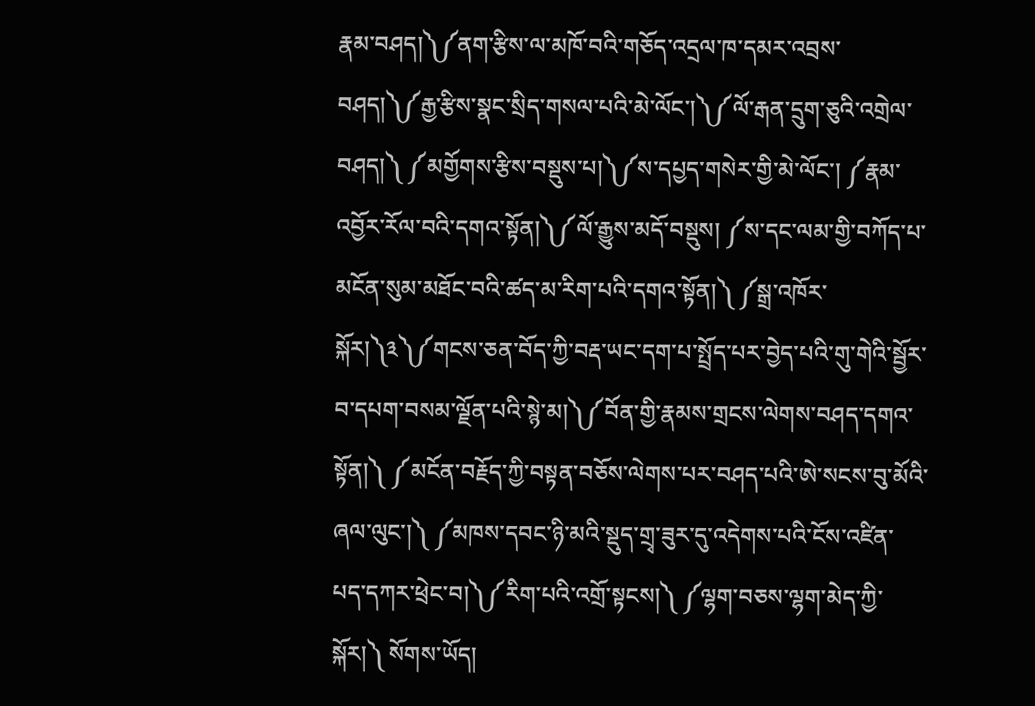རྣམ་བཤད།༽༼ནག་རྩིས་ལ་མཁོ་བའི་གཅོད་འདྲལ་ཁ་དམར་འབྲས་བཤད།༽༼རྒྱ་རྩིས་སྣང་སྲིད་གསལ་པའི་མེ་ལོང་།༽༼ལོ་རྒན་དྲུག་ཅུའི་འགྲེལ་བཤད།༽ ༼མགྱོགས་རྩིས་བསྡུས་པ།༽༼ས་དཔྱད་གསེར་གྱི་མེ་ལོང་། ༼རྣམ་འབྱོར་རོལ་བའི་དགའ་སྟོན།༽༼ལོ་རྒྱུས་མདོ་བསྡུས། ༼ས་དང་ལམ་གྱི་བཀོད་པ་མངོན་སུམ་མཐོང་བའི་ཚད་མ་རིག་པའི་དགའ་སྟོན།༽ ༼སྒྲ་འཁོར་སྐོར།༽༣༽༼གངས་ཅན་བོད་ཀྱི་བརྡ་ཡང་དག་པ་སྤྲོད་པར་བྱེད་པའི་གུ་གེའི་སྦྱོར་བ་དཔག་བསམ་ལྗོན་པའི་སྙེ་མ།༽༼བོན་གྱི་རྣམས་གྲངས་ལེགས་བཤད་དགའ་སྟོན།༽ ༼མངོན་བརྗོད་ཀྱི་བསྟན་བཅོས་ལེགས་པར་བཤད་པའི་ཨེ་སངས་བུ་མོའི་ཞལ་ལུང་།༽ ༼མཁས་དབང་ཉི་མའི་སྡུད་གྲྭ་ཟུར་དུ་འདེགས་པའི་ངོས་འཛིན་པད་དཀར་ཕྲེང་བ།༽༼རིག་པའི་འགྲོ་སྟངས།༽ ༼ལྷག་བཅས་ལྷག་མེད་ཀྱི་སྐོར།༽ སོགས་ཡོད།